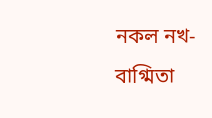নকল নখ-বাগ্মিতা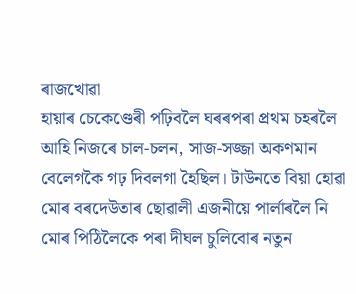ৰাজখোৱা
হায়াৰ চেকেণ্ডেৰী পঢ়িবলৈ ঘৰৰপৰা প্ৰথম চহৰলৈ আহি নিজৰে চাল-চলন, সাজ-সজ্জা অকণমান বেলেগকৈ গঢ় দিবলগা হৈছিল। টাউনতে বিয়া হোৱা মোৰ বৰদেউতাৰ ছোৱালী এজনীয়ে পাৰ্লাৰলৈ নি মোৰ পিঠিলৈকে পৰা দীঘল চুলিবোৰ নতুন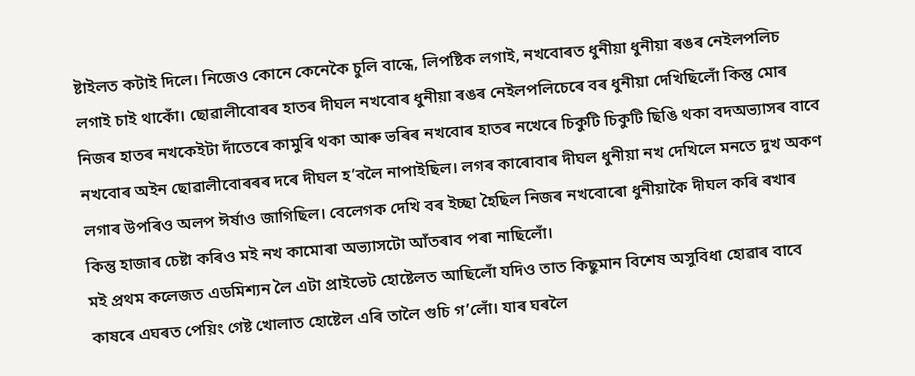ষ্টাইলত কটাই দিলে। নিজেও কোনে কেনেকৈ চুলি বান্ধে, লিপষ্টিক লগাই, নখবোৰত ধুনীয়া ধুনীয়া ৰঙৰ নেইলপলিচ লগাই চাই থাকোঁ। ছোৱালীবোৰৰ হাতৰ দীঘল নখবোৰ ধুনীয়া ৰঙৰ নেইলপলিচেৰে বৰ ধুনীয়া দেখিছিলোঁ কিন্তু মোৰ নিজৰ হাতৰ নখকেইটা দাঁতেৰে কামুৰি থকা আৰু ভৰিৰ নখবোৰ হাতৰ নখেৰে চিকুটি চিকুটি ছিঙি থকা বদঅভ্যাসৰ বাবে নখবোৰ অইন ছোৱালীবোৰৰৰ দৰে দীঘল হ’বলৈ নাপাইছিল। লগৰ কাৰোবাৰ দীঘল ধুনীয়া নখ দেখিলে মনতে দুখ অকণ লগাৰ উপৰিও অলপ ঈৰ্ষাও জাগিছিল। বেলেগক দেখি বৰ ইচ্ছা হৈছিল নিজৰ নখবোৰো ধুনীয়াকৈ দীঘল কৰি ৰখাৰ কিন্তু হাজাৰ চেষ্টা কৰিও মই নখ কামোৰা অভ্যাসটো আঁতৰাব পৰা নাছিলোঁ।
মই প্ৰথম কলেজত এডমিশ্যন লৈ এটা প্ৰাইভেট হোষ্টেলত আছিলোঁ যদিও তাত কিছুমান বিশেষ অসুবিধা হোৱাৰ বাবে কাষৰে এঘৰত পেয়িং গেষ্ট খোলাত হোষ্টেল এৰি তালৈ গুচি গ’লোঁ। যাৰ ঘৰলৈ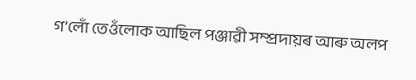গ’লোঁ তেওঁলোক আছিল পঞ্জাৱী সম্প্ৰদায়ৰ আৰু অলপ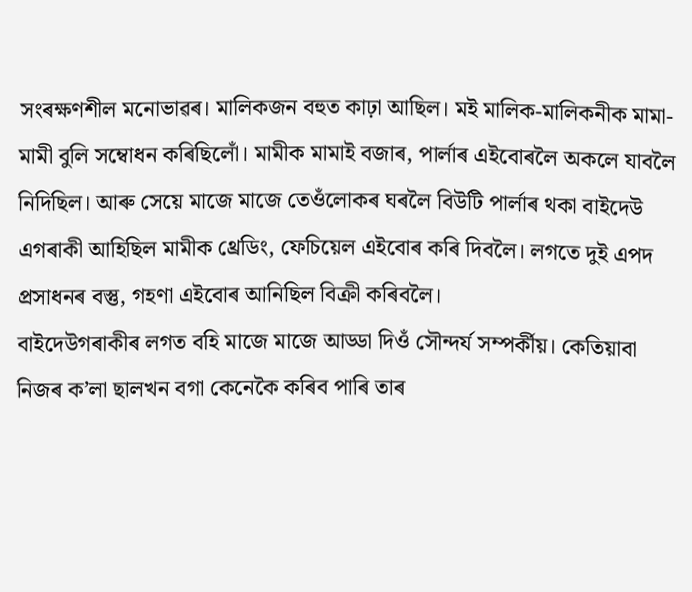সংৰক্ষণশীল মনোভাৱৰ। মালিকজন বহুত কাঢ়া আছিল। মই মালিক-মালিকনীক মামা-মামী বুলি সম্বোধন কৰিছিলোঁ। মামীক মামাই বজাৰ, পাৰ্লাৰ এইবোৰলৈ অকলে যাবলৈ নিদিছিল। আৰু সেয়ে মাজে মাজে তেওঁলোকৰ ঘৰলৈ বিউটি পাৰ্লাৰ থকা বাইদেউ এগৰাকী আহিছিল মামীক থ্ৰেডিং, ফেচিয়েল এইবোৰ কৰি দিবলৈ। লগতে দুই এপদ প্রসাধনৰ বস্তু, গহণা এইবোৰ আনিছিল বিক্ৰী কৰিবলৈ।
বাইদেউগৰাকীৰ লগত বহি মাজে মাজে আড্ডা দিওঁ সৌন্দৰ্য সম্পৰ্কীয়। কেতিয়াবা নিজৰ ক’লা ছালখন বগা কেনেকৈ কৰিব পাৰি তাৰ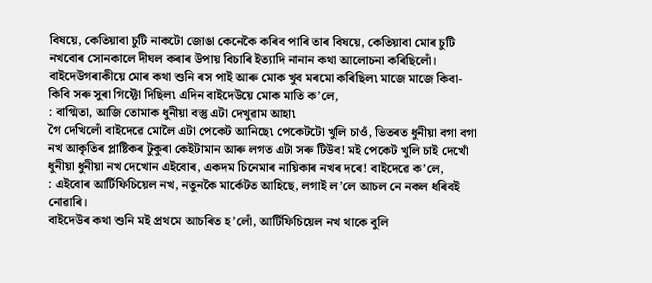বিষয়ে, কেতিয়াবা চুটি নাকটো জোঙা কেনেকৈ কৰিব পাৰি তাৰ বিষয়ে, কেতিয়াবা মোৰ চুটি নখবোৰ সোনকালে দীঘল কৰাৰ উপায় বিচাৰি ইত্যাদি নানান কথা আলোচনা কৰিছিলোঁ। বাইদেউগৰাকীয়ে মোৰ কথা শুনি ৰস পাই আৰু মোক খুব মৰমো কৰিছিল৷ মাজে মাজে কিবা-কিবি সৰু সুৰা গিফ্টো দিছিল৷ এদিন বাইদেউয়ে মোক মাতি ক’লে,
: বাগ্মিতা, আজি তোমাক ধুনীয়া বস্তু এটা দেখুৱাম আহা৷
গৈ দেখিলোঁ বাইদেৱে মোলৈ এটা পেকেট আনিছে৷ পেকেটটো খুলি চাওঁ, ভিতৰত ধুনীয়া বগা বগা নখ আকৃতিৰ প্লাষ্টিকৰ টুকুৰা কেইটামান আৰু লগত এটা সৰু টিউব! মই পেকেট খুলি চাই দেখোঁ ধুনীয়া ধুনীয়া নখ দেখোন এইবোৰ, একদম চিনেমাৰ নায়িকাৰ নখৰ দৰে! বাইদেৱে ক’লে,
: এইবোৰ আৰ্টিফিচিয়েল নখ, নতুনকৈ মাৰ্কেটত আহিছে, লগাই ল’লে আচল নে নকল ধৰিবই নোৱাৰি।
বাইদেউৰ কথা শুনি মই প্ৰথমে আচৰিত হ’লোঁ, আৰ্টিফিচিয়েল নখ থাকে বুলি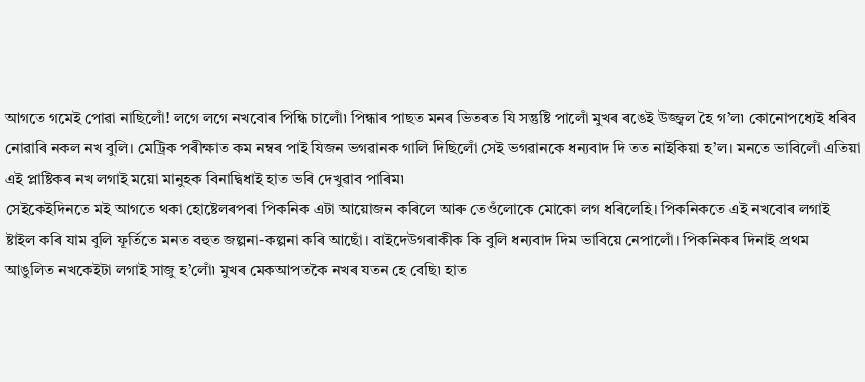আগতে গমেই পোৱা নাছিলোঁ! লগে লগে নখবোৰ পিন্ধি চালোঁ৷ পিন্ধাৰ পাছত মনৰ ভিতৰত যি সন্তুষ্টি পালোঁ মুখৰ ৰঙেই উজ্জ্বল হৈ গ’ল৷ কোনোপধ্যেই ধৰিব নোৱাৰি নকল নখ বুলি। মেট্ৰিক পৰীক্ষাত কম নম্বৰ পাই যিজন ভগৱানক গালি দিছিলোঁ সেই ভগৱানকে ধন্যবাদ দি তত নাইকিয়া হ’ল। মনতে ভাবিলোঁ এতিয়া এই প্লাষ্টিকৰ নখ লগাই ময়ো মানুহক বিনাদ্বিধাই হাত ভৰি দেখুৱাব পাৰিম৷
সেইকেইদিনতে মই আগতে থকা হোষ্টেলৰপৰা পিকনিক এটা আয়োজন কৰিলে আৰু তেওঁলোকে মোকো লগ ধৰিলেহি। পিকনিকতে এই নখবোৰ লগাই ষ্টাইল কৰি যাম বুলি ফূৰ্তিতে মনত বহুত জল্পনা-কল্পনা কৰি আছোঁ। বাইদেউগৰাকীক কি বুলি ধন্যবাদ দিম ভাবিয়ে নেপালোঁ। পিকনিকৰ দিনাই প্ৰথম আঙুলিত নখকেইটা লগাই সাজু হ’লোঁ৷ মুখৰ মেকআপতকৈ নখৰ যতন হে বেছি৷ হাত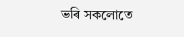ভৰি সকলোতে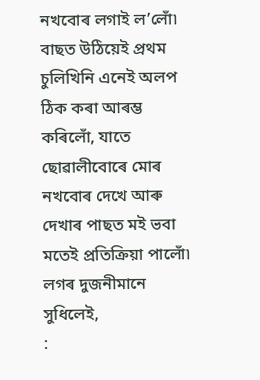নখবোৰ লগাই ল’লোঁ৷ বাছত উঠিয়েই প্ৰথম চুলিখিনি এনেই অলপ ঠিক কৰা আৰম্ভ কৰিলোঁ, যাতে ছোৱালীবোৰে মোৰ নখবোৰ দেখে আৰু দেখাৰ পাছত মই ভবা মতেই প্ৰতিক্ৰিয়া পালোঁ৷ লগৰ দুজনীমানে সুধিলেই,
: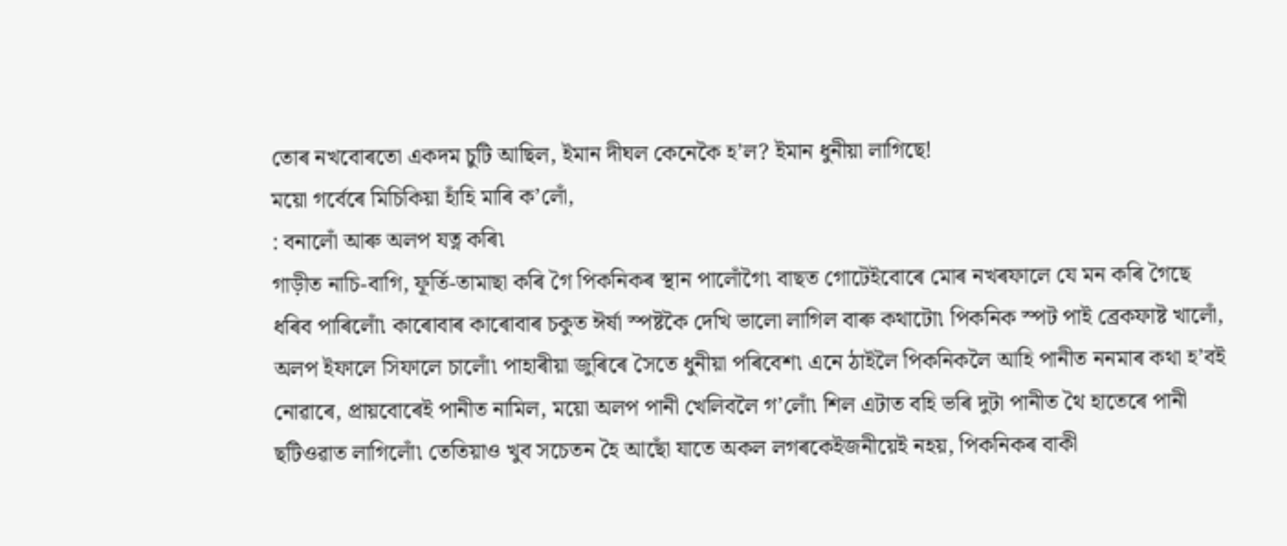তোৰ নখবোৰতো একদম চুটি আছিল, ইমান দীঘল কেনেকৈ হ’ল? ইমান ধুনীয়া লাগিছে!
ময়ো গৰ্বেৰে মিচিকিয়া হাঁহি মাৰি ক’লোঁ,
: বনালোঁ আৰু অলপ যত্ন কৰি৷
গাড়ীত নাচি-বাগি, ফূৰ্তি-তামাছা কৰি গৈ পিকনিকৰ স্থান পালোঁগৈ৷ বাছত গোটেইবোৰে মোৰ নখৰফালে যে মন কৰি গৈছে ধৰিব পাৰিলোঁ৷ কাৰোবাৰ কাৰোবাৰ চকুত ঈৰ্ষা স্পষ্টকৈ দেখি ভালো লাগিল বাৰু কথাটো৷ পিকনিক স্পট পাই ব্ৰেকফাষ্ট খালোঁ, অলপ ইফালে সিফালে চালোঁ৷ পাহাৰীয়া জুৰিৰে সৈতে ধুনীয়া পৰিবেশ৷ এনে ঠাইলৈ পিকনিকলৈ আহি পানীত ননমাৰ কথা হ’বই নোৱাৰে, প্ৰায়বোৰেই পানীত নামিল, ময়ো অলপ পানী খেলিবলৈ গ’লোঁ৷ শিল এটাত বহি ভৰি দুটা পানীত থৈ হাতেৰে পানী ছটিওৱাত লাগিলোঁ৷ তেতিয়াও খুব সচেতন হৈ আছোঁ যাতে অকল লগৰকেইজনীয়েই নহয়, পিকনিকৰ বাকী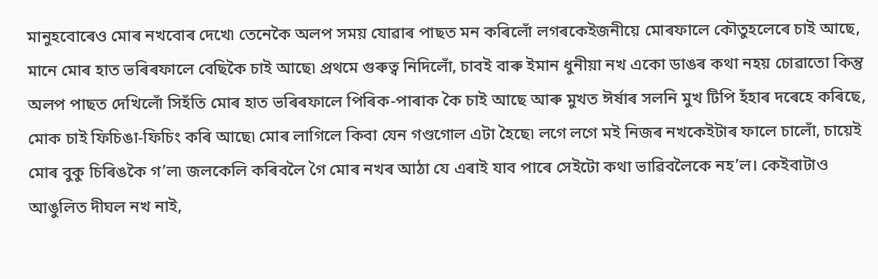মানুহবোৰেও মোৰ নখবোৰ দেখে৷ তেনেকৈ অলপ সময় যোৱাৰ পাছত মন কৰিলোঁ লগৰকেইজনীয়ে মোৰফালে কৌতুহলেৰে চাই আছে, মানে মোৰ হাত ভৰিৰফালে বেছিকৈ চাই আছে৷ প্ৰথমে গুৰুত্ব নিদিলোঁ, চাবই বাৰু ইমান ধুনীয়া নখ একো ডাঙৰ কথা নহয় চোৱাতো কিন্তু অলপ পাছত দেখিলোঁ সিহঁতি মোৰ হাত ভৰিৰফালে পিৰিক-পাৰাক কৈ চাই আছে আৰু মুখত ঈৰ্ষাৰ সলনি মুখ টিপি হঁহাৰ দৰেহে কৰিছে, মোক চাই ফিচিঙা-ফিচিং কৰি আছে৷ মোৰ লাগিলে কিবা যেন গণ্ডগোল এটা হৈছে৷ লগে লগে মই নিজৰ নখকেইটাৰ ফালে চালোঁ, চায়েই মোৰ বুকু চিৰিঙকৈ গ’ল৷ জলকেলি কৰিবলৈ গৈ মোৰ নখৰ আঠা যে এৰাই যাব পাৰে সেইটো কথা ভাৱিবলৈকে নহ’ল। কেইবাটাও আঙুলিত দীঘল নখ নাই,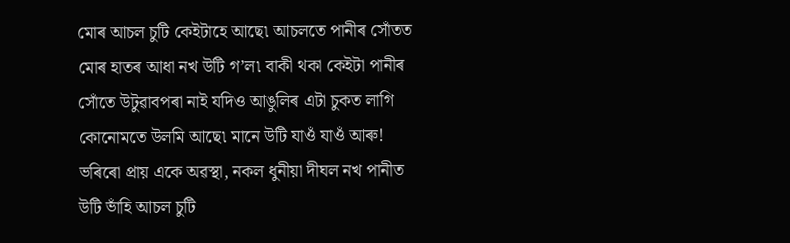মোৰ আচল চুটি কেইটাহে আছে৷ আচলতে পানীৰ সোঁতত মোৰ হাতৰ আধা নখ উটি গ’ল৷ বাকী থকা কেইটা পানীৰ সোঁতে উটুৱাবপৰা নাই যদিও আঙুলিৰ এটা চুকত লাগি কোনোমতে উলমি আছে৷ মানে উটি যাওঁ যাওঁ আৰু! ভৰিৰো প্ৰায় একে অৱস্থা, নকল ধুনীয়া দীঘল নখ পানীত উটি ভাঁহি আচল চুটি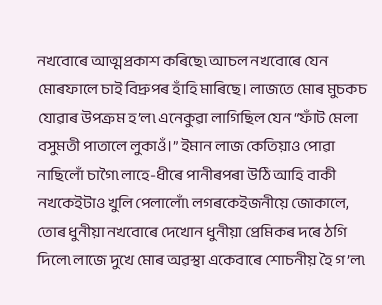নখবোৰে আত্মপ্ৰকাশ কৰিছে৷ আচল নখবোৰে যেন মোৰফালে চাই বিদ্ৰুপৰ হাঁহি মাৰিছে। লাজতে মোৰ মুচকচ যোৱাৰ উপক্ৰম হ’ল৷ এনেকুৱা লাগিছিল যেন “ফাঁট মেলা বসুমতী পাতালে লুকাওঁ।” ইমান লাজ কেতিয়াও পোৱা নাছিলোঁ চাগৈ৷ লাহে-ধীৰে পানীৰপৰা উঠি আহি বাকী নখকেইটাও খুলি পেলালোঁ৷ লগৰকেইজনীয়ে জোকালে, তোৰ ধুনীয়া নখবোৰে দেখোন ধুনীয়া প্ৰেমিকৰ দৰে ঠগি দিলে৷ লাজে দুখে মোৰ অৱস্থা একেবাৰে শোচনীয় হৈ গ’ল৷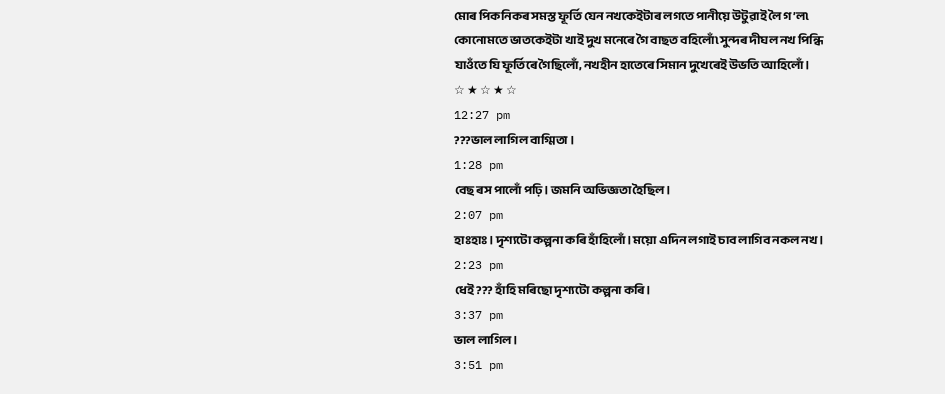মোৰ পিকনিকৰ সমস্ত ফূৰ্তি যেন নখকেইটাৰ লগতে পানীয়ে উটুৱাই লৈ গ’ল৷ কোনোমতে ভাতকেইটা খাই দুখ মনেৰে গৈ বাছত বহিলোঁ৷ সুন্দৰ দীঘল নখ পিন্ধি যাওঁতে যি ফূৰ্তিৰে গৈছিলোঁ, নখহীন হাতেৰে সিমান দুখেৰেই উভতি আহিলোঁ।
☆ ★ ☆ ★ ☆
12:27 pm
???ভাল লাগিল বাগ্মিতা ।
1:28 pm
বেছ ৰস পালোঁ পঢ়ি। জমনি অভিজ্ঞতা হৈছিল।
2:07 pm
হাঃহাঃ। দৃশ্যটো কল্পনা কৰি হাঁহিলোঁ। ময়ো এদিন লগাই চাব লাগিব নকল নখ।
2:23 pm
ধেই??? হাঁহি মৰিছো দৃশ্যটো কল্পনা কৰি।
3:37 pm
ভাল লাগিল।
3:51 pm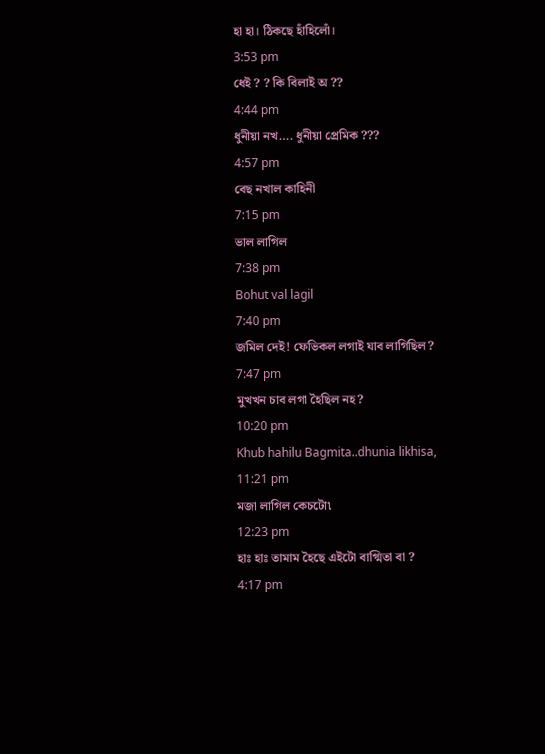হা হা। ঠিকছে হাঁহিলোঁ।
3:53 pm
ধেই ? ? কি বিলাই অ ??
4:44 pm
ধুনীয়া নখ…. ধুনীয়া প্ৰেমিক ???
4:57 pm
বেছ নখাল কাহিনী
7:15 pm
ভাল লাগিল
7:38 pm
Bohut val lagil
7:40 pm
জমিল দেই! ফেভিকল লগাই যাব লাগিছিল?
7:47 pm
মুখখন চাব লগা হৈছিল নহ?
10:20 pm
Khub hahilu Bagmita..dhunia likhisa,
11:21 pm
মজা লাগিল কেচটো৷
12:23 pm
হাঃ হাঃ তামাম হৈছে এইটো বাগ্মিতা বা ?
4:17 pm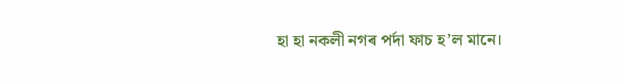হা হা নকলী নগৰ পৰ্দা ফাচ হ’ল মানে।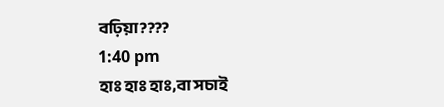বঢ়িয়া????
1:40 pm
হাঃ হাঃ হাঃ,বা সচাই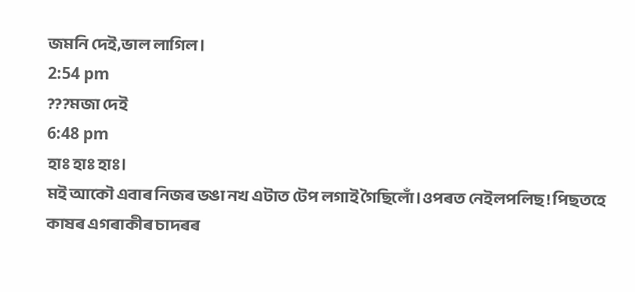জমনি দেই,ভাল লাগিল।
2:54 pm
???মজা দেই
6:48 pm
হাঃ হাঃ হাঃ।
মই আকৌ এবাৰ নিজৰ ভঙা নখ এটাত টেপ লগাই গৈছিলোঁ।ওপৰত নেইলপলিছ! পিছতহে কাষৰ এগৰাকীৰ চাদৰৰ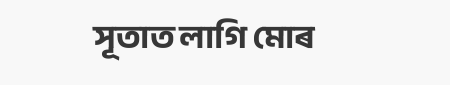সূতাত লাগি মোৰ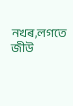নখৰ,লগতে জীউ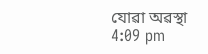যোৱা অৱস্থা
4:09 pm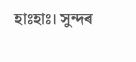হাঃহাঃ। সুন্দৰ